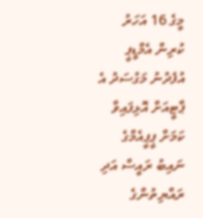މީގެ 16 އަހަރު ކުރިން އެމްޑީޕީ އުފެދުނު މަގުސަދު އެ ޕާޓީއަށް އޮޅިފައިވާ ކަމަށް ޕީޕީއެމްގެ ނައިބު ރައީސް އަދި ރައްޔިތުންގެ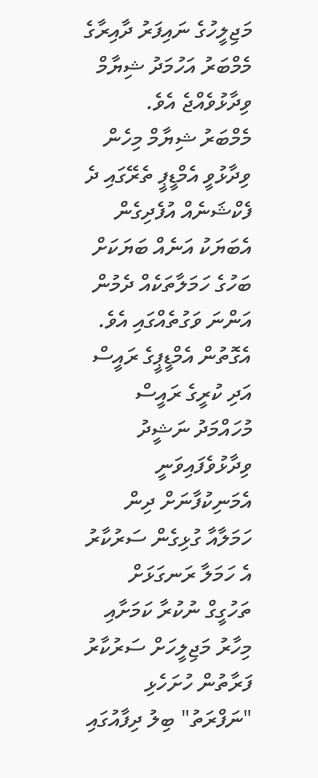މަޖިލީހުގެ ނައިފަރު ދާއިރާގެ މެމްބަރު އަހުމަދު ޝިޔާމް ވިދާޅުވެއްޖެ އެވެ.
މެމްބަރު ޝިޔާމް މިހެން ވިދާޅުވީ އެމްޑީޕީ ތެރޭގައި ދެ ފެކްޝަނެއް އުފެދިގެން އެބަޔަކު އަނެއް ބަޔަކަށް ބަހުގެ ހަމަލާތަކެއް ދެމުން އަންނަ ވަގުތެއްގައި އެވެ.
އެގޮތުން އެމްޑީޕީގެ ރައީސް އަދި ކުރީގެ ރައީސް މުހައްމަދު ނަޝީދު ވިދާޅުވެފައިވަނީ އެމަނިކުފާނަށް ދިން ހަމަލާއާ ގުޅިގެން ސަރުކާރު އެ ހަމަލާ ރަނގަޅަށް ތަހުގީގް ނުކުރާ ކަމަށާއި މިހާރު މަޖިލީހަށް ސަރުކާރު ފަރާތުން ހުށަހެޅި "ނަފްރަތު" ބިލު ދިފާއުގައި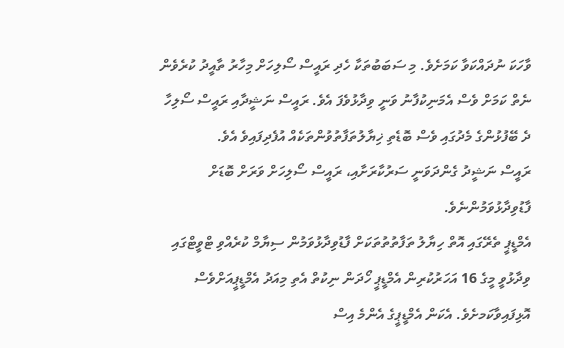ވާހަކަ ނުދައްކަވާ ކަމަށެވެ. މި ސަބަބުތަކާ ހެދި ރައީސް ސޯލިހަށް މިހާރު ތާއީދު ކުރެވެން ނެތް ކަމަށް ވެސް އެމަނިކުފާނު ވަނީ ވިދާޅުވެފަ އެވެ. ރައީސް ނަޝީދާއި ރައީސް ސޯލިހާ ދެ ބޭފުޅުންގެ މެދުގައި ވެސް ބޮޑެތި ޚިޔާލުތަފާތުވުންތަކެއް އުފެދިފައިވެ އެވެ.
ރައީސް ނަޝީދު ގެންދަވަނީ ސަރުކާރަށާއި، ރައީސް ސޯލިހަށް ވަރަށް ބޮޑަށް ފާޑުވިދާޅުވަމުންނެވެ.
އެމްޑީޕީ ތެރޭގައި އޮތް ހިޔާލު ތަފާތުތުތަކަށް ފާޑުވިދާޅުވަމުން ސިޔާމް ކުރެއްވި ޓްވީޓްގައި ވިދާޅުވީ މީގެ 16 އަހަރުކުރިން އެމްޑީޕީ ހޯދަން ނިކުތް އެތި މިއަދު އެމްޑީޕީއަށްވެސް އޮޅިފައިވާކަމށެވެ. އެކަން އެމްޑީޕީގެ އެންމެ އިސް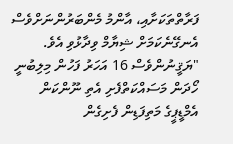ފަރާތްތަކަށާއި، އާންމު މެންބަރުންނަށްވެސް އެނގޭނެކަމަށް ޝިޔާމް ވިދާޅުވި އެވެ.
"ޔަޤީނުންވެސް 16 އަހަރު ފަހުން މިލިބުނީ ހޯދަން މަސައްކަތްފެށި އެތި ނޫންކަން އެމްޑީޕީގެ މަތިފަޑިން ފެށިގެން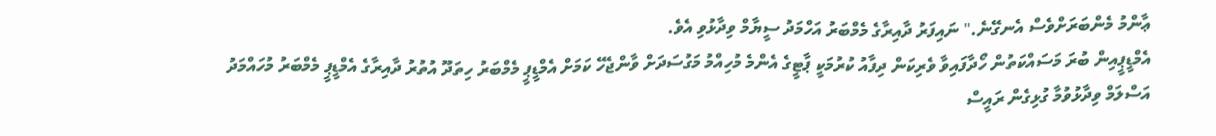ޢާންމު މެންބަރަށްވެސް އެނގޭނެ." ނައިފަރު ދާއިރާގެ މެމްބަރު އަހްމަދު ސީޔާމް ވިދާޅުވި އެވެ.
އެމްޑީޕީއިން ބުރަ މަސައްކަތުން ހޯދާފައިވާ ވެރިކަން ދިފާއު ކުރުމަކީ ޕާޓީގެ އެންމެ މުހިއްމު މަގުސަދަށް ވާންޖެހޭ ކަމަށް އެމްޑީޕީ މެމްބަރު ހިތަދޫ އުތުރު ދާއިރާގެ އެމްޑީޕީ މެމްބަރު މުހައްމަދު އަސްލަމް ވިދާޅުވުމާ ގުޅިގެން ރައީސް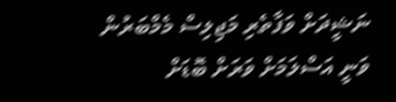ނަޝީދަށް ވަފާތެރި މަޖިލިސް މެމްބަރުން ވަނީ އަސްލަމަށް ވަރަށް ބޮޑަށް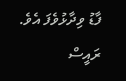ފާޑު ވިދާޅުވެފަ އެވެ.
ރައީސް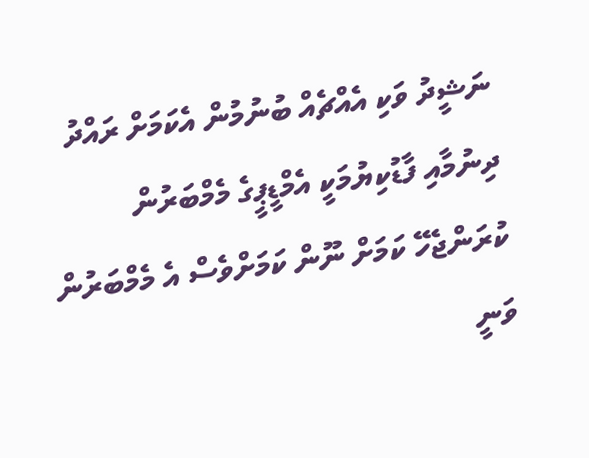ނަޝީދު ވަކި އެއްޗެއް ބުނުމުން އެކަމަށް ރައްދު ދިނުމާއި ފާޑުކިޔުމަކީ އެމްޑީޕީގެ މެމްބަރުން ކުރަންޖެހޭ ކަމަށް ނޫން ކަމަށްވެސް އެ މެމްބަރުން ވަނީ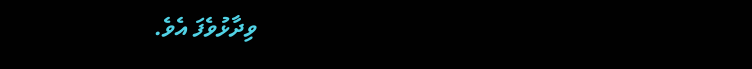ވިދާޅުވެފަ އެވެ.